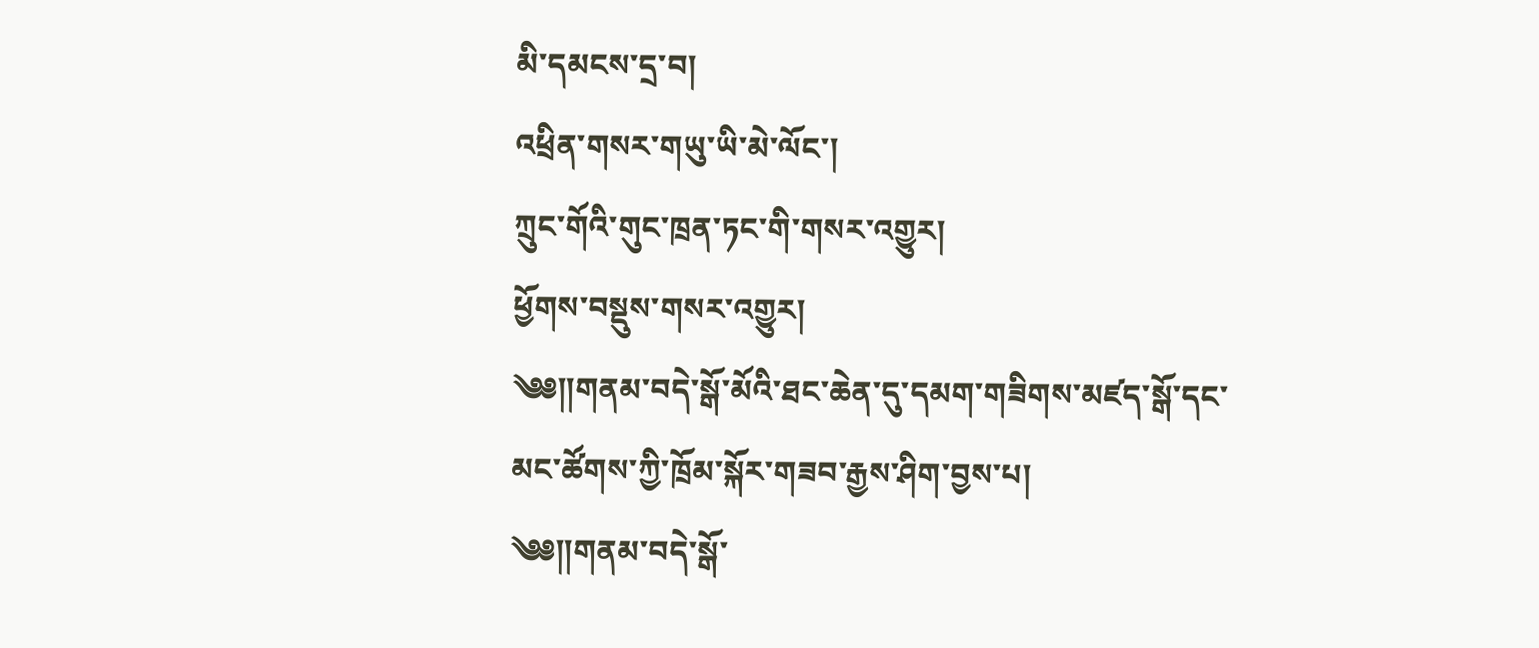མི་དམངས་དྲ་བ།
འཕྲིན་གསར་གཡུ་ཡི་མེ་ལོང་།
ཀྲུང་གོའི་གུང་ཁྲན་ཏང་གི་གསར་འགྱུར།
ཕྱོགས་བསྡུས་གསར་འགྱུར།
༄༅༎གནམ་བདེ་སྒོ་མོའི་ཐང་ཆེན་དུ་དམག་གཟིགས་མཛད་སྒོ་དང་མང་ཚོགས་ཀྱི་ཁྲོམ་སྐོར་གཟབ་རྒྱས་ཤིག་བྱས་པ།
༄༅༎གནམ་བདེ་སྒོ་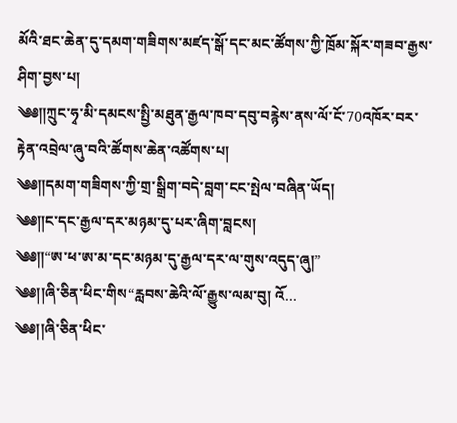མོའི་ཐང་ཆེན་དུ་དམག་གཟིགས་མཛད་སྒོ་དང་མང་ཚོགས་ཀྱི་ཁྲོམ་སྐོར་གཟབ་རྒྱས་ཤིག་བྱས་པ།
༄༅༎ཀྲུང་ཧྭ་མི་དམངས་སྤྱི་མཐུན་རྒྱལ་ཁབ་དབུ་བརྙེས་ནས་ལོ་ངོ་70འཁོར་བར་རྟེན་འབྲེལ་ཞུ་བའི་ཚོགས་ཆེན་འཚོགས་པ།
༄༅༎དམག་གཟིགས་ཀྱི་གྲ་སྒྲིག་བདེ་བླག་ངང་སྤེལ་བཞིན་ཡོད།
༄༅༎ང་དང་རྒྱལ་དར་མཉམ་དུ་པར་ཞིག་བླངས།
༄༅༎“ཨ་ཕ་ཨ་མ་དང་མཉམ་དུ་རྒྱལ་དར་ལ་གུས་འདུད་ཞུ།”
༄༅།།ཞི་ཅིན་ཕིང་གིས“རླབས་ཆེའི་ལོ་རྒྱུས་ལམ་བུ། འོ…
༄༅།།ཞི་ཅིན་ཕིང་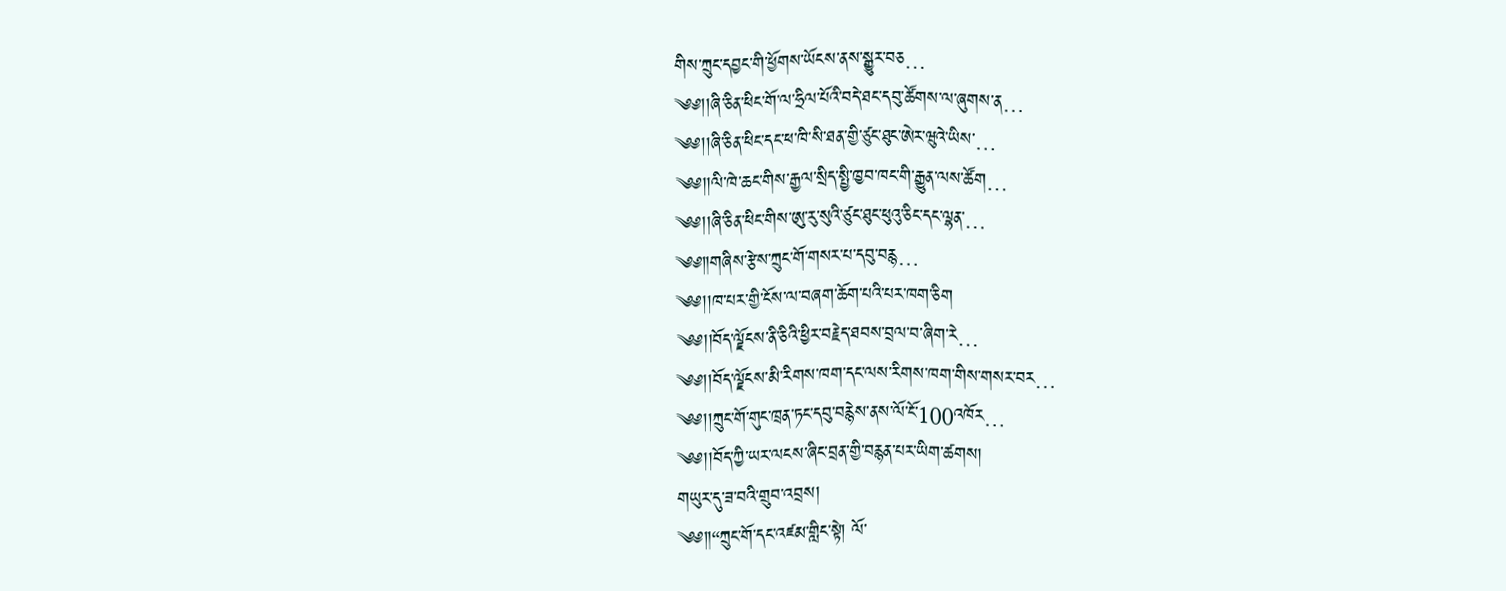གིས་ཀྲུང་དབྱང་གི་ཕྱོགས་ཡོངས་ནས་སྒྱུར་བཅ…
༄༅།།ཞི་ཅིན་ཕིང་གོ་ལ་ཧྲིལ་པོའི་བདེ་ཐང་དབུ་ཚོགས་ལ་ཞུགས་ན…
༄༅།།ཞི་ཅིན་ཕིང་དང་ཕ་ཁི་སི་ཐན་གྱི་ཙུང་ཐུང་ཨེར་ཝུའེ་ཡིས་…
༄༅།།ལི་ཁེ་ཆང་གིས་རྒྱལ་སྲིད་སྤྱི་ཁྱབ་ཁང་གི་རྒྱུན་ལས་ཚོག…
༄༅།།ཞི་ཅིན་ཕིང་གིས་ཨུ་རུ་སུའི་ཙུང་ཐུང་ཕུའུ་ཅིང་དང་ལྷན་…
༄༅༎གཞིས་རྩེས་ཀྲུང་གོ་གསར་པ་དབུ་བརྙ…
༄༅།།ཁ་པར་གྱི་ངོས་ལ་བཞག་ཆོག་པའི་པར་ཁག་ཅིག
༄༅།།བོད་ལྗོངས་ནི་ཅིའི་ཕྱིར་བརྗེད་ཐབས་བྲལ་བ་ཞིག་རེ…
༄༅།།བོད་ལྗོངས་མི་རིགས་ཁག་དང་ལས་རིགས་ཁག་གིས་གསར་བར…
༄༅།།ཀྲུང་གོ་གུང་ཁྲན་ཏང་དབུ་བརྙེས་ནས་ལོ་ངོ་100འཁོར…
༄༅།།བོད་ཀྱི་ཡར་ལངས་ཞིང་བྲན་གྱི་བརྙན་པར་ཡིག་ཚགས།
གཡུར་དུ་ཟ་བའི་གྲུབ་འབྲས།
༄༅༎“ཀྲུང་གོ་དང་འཛམ་གླིང་སྟེ། ལོ་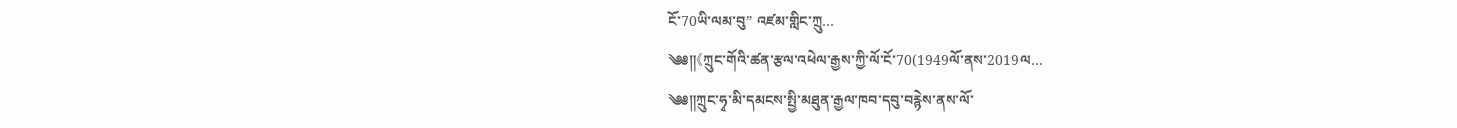ངོ་70ཡི་ལམ་བུ” འཛམ་གླིང་ཀྲུ…
༄༅༎《ཀྲུང་གོའི་ཚན་རྩལ་འཕེལ་རྒྱས་ཀྱི་ལོ་ངོ་70(1949ལོ་ནས་2019ལ…
༄༅༎ཀྲུང་ཧྭ་མི་དམངས་སྤྱི་མཐུན་རྒྱལ་ཁབ་དབུ་བརྙེས་ནས་ལོ་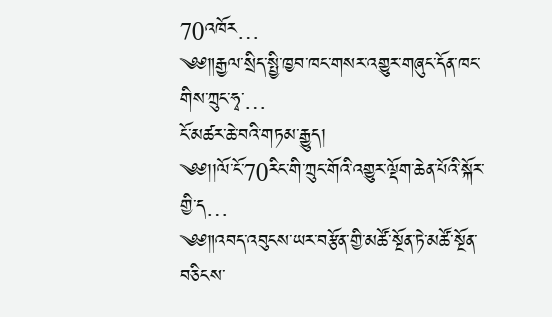70འཁོར…
༄༅༎རྒྱལ་སྲིད་སྤྱི་ཁྱབ་ཁང་གསར་འགྱུར་གཞུང་དོན་ཁང་གིས་ཀྲུང་ཧྭ་…
ངོ་མཚར་ཆེ་བའི་གཏམ་རྒྱུད།
༄༅།།ལོ་ངོ་70རིང་གི་ཀྲུང་གོའི་འགྱུར་ལྡོག་ཆེན་པོའི་སྐོར་གྱི་ད…
༄༅༎འབད་འབུངས་ཡར་བརྩོན་གྱི་མཚོ་སྔོན་ཏེ་མཚོ་སྔོན་བཅིངས་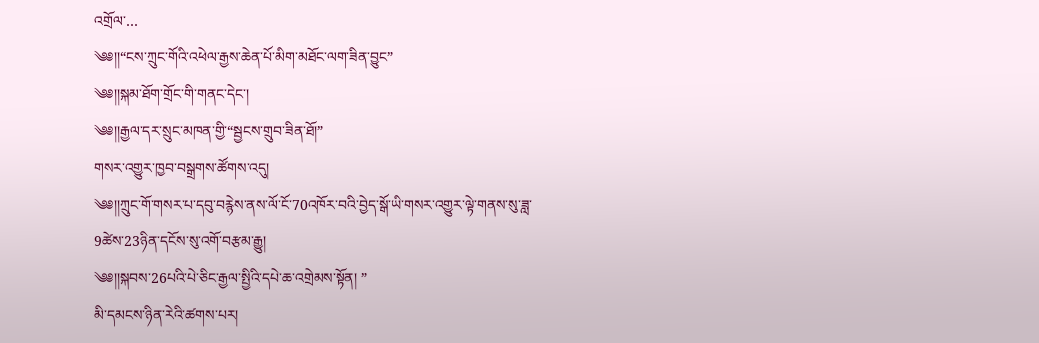འགྲོལ་…
༄༅།།“ངས་ཀྲུང་གོའི་འཕེལ་རྒྱས་ཆེན་པོ་མིག་མཐོང་ལག་ཟིན་བྱུང”
༄༅།།སྐམ་ཐོག་གྲོང་གི་གནང་དེང་།
༄༅།།རྒྱལ་དར་སྲུང་མཁན་གྱི་“སྦྱངས་གྲུབ་ཟིན་ཐོ།”
གསར་འགྱུར་ཁྱབ་བསྒྲགས་ཚོགས་འདུ།
༄༅།།ཀྲུང་གོ་གསར་པ་དབུ་བརྙེས་ནས་ལོ་ངོ་70འཁོར་བའི་བྱེད་སྒོ་ཡི་གསར་འགྱུར་ལྟེ་གནས་སུ་ཟླ་9ཚེས་23ཉིན་དངོས་སུ་འགོ་བརྩམ་རྒྱུ།
༄༅།།སྐབས་26པའི་པེ་ཅིང་རྒྱལ་སྤྱིའི་དཔེ་ཆ་འགྲེམས་སྟོན། ”
མི་དམངས་ཉིན་རེའི་ཚགས་པར།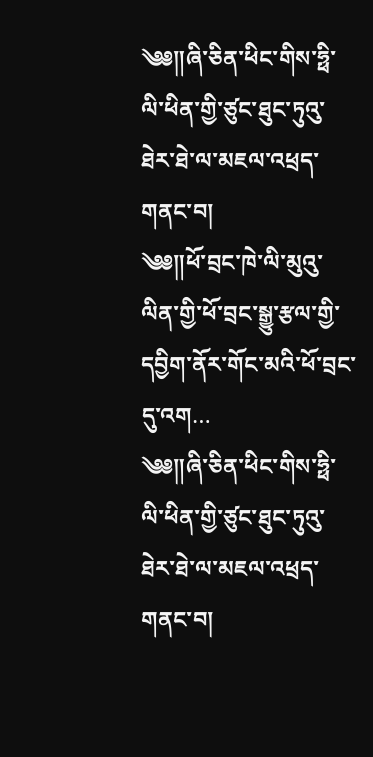༄༅༎ཞི་ཅིན་ཕིང་གིས་ཧྥི་ལི་ཕིན་གྱི་ཙུང་ཐུང་ཏུའུ་ཐེར་ཐེ་ལ་མཇལ་འཕྲད་གནང་བ།
༄༅༎ཕོ་བྲང་ཁེ་ལི་མུའུ་ལིན་གྱི་ཕོ་བྲང་སྒྱུ་རྩལ་གྱི་དབྱིག་ནོར་གོང་མའི་ཕོ་བྲང་དུ་འག…
༄༅༎ཞི་ཅིན་ཕིང་གིས་ཧྥི་ལི་ཕིན་གྱི་ཙུང་ཐུང་ཏུའུ་ཐེར་ཐེ་ལ་མཇལ་འཕྲད་གནང་བ།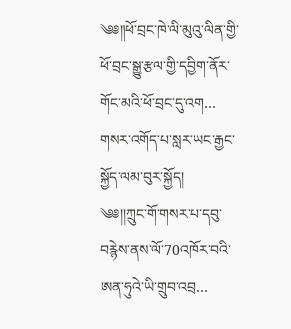༄༅༎ཕོ་བྲང་ཁེ་ལི་མུའུ་ལིན་གྱི་ཕོ་བྲང་སྒྱུ་རྩལ་གྱི་དབྱིག་ནོར་གོང་མའི་ཕོ་བྲང་དུ་འག…
གསར་འགོད་པ་སླར་ཡང་རྒྱང་སྐྱོད་ལམ་བུར་སྐྱོད།
༄༅།།ཀྲུང་གོ་གསར་པ་དབུ་བརྙེས་ནས་ལོ་70འཁོར་བའི་ཨན་ཧུའེ་ཡི་གྲུབ་འབྲ…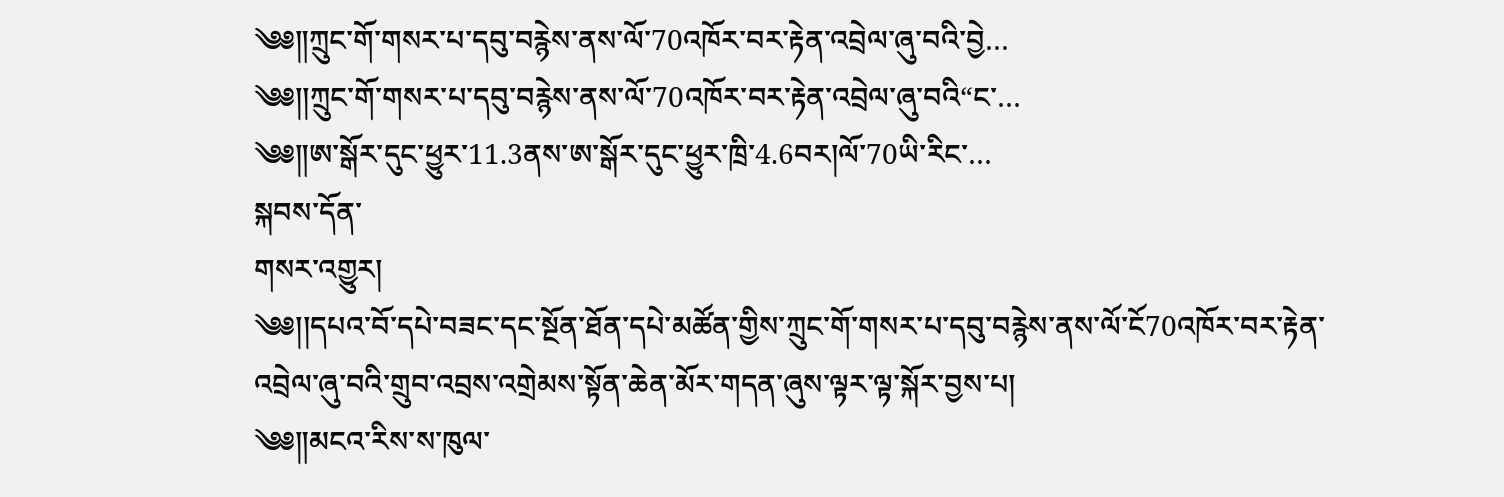༄༅༎ཀྲུང་གོ་གསར་པ་དབུ་བརྙེས་ནས་ལོ་70འཁོར་བར་རྟེན་འབྲེལ་ཞུ་བའི་བྱེ…
༄༅།།ཀྲུང་གོ་གསར་པ་དབུ་བརྙེས་ནས་ལོ་70འཁོར་བར་རྟེན་འབྲེལ་ཞུ་བའི“ང་…
༄༅༎ཨ་སྒོར་དུང་ཕྱུར་11.3ནས་ཨ་སྒོར་དུང་ཕྱུར་ཁྲི་4.6བར།ལོ་70ཡི་རིང་…
སྐབས་དོན་
གསར་འགྱུར།
༄༅།།དཔའ་བོ་དཔེ་བཟང་དང་སྔོན་ཐོན་དཔེ་མཚོན་གྱིས་ཀྲུང་གོ་གསར་པ་དབུ་བརྙེས་ནས་ལོ་ངོ70འཁོར་བར་རྟེན་འབྲེལ་ཞུ་བའི་གྲུབ་འབྲས་འགྲེམས་སྟོན་ཆེན་མོར་གདན་ཞུས་ལྟར་ལྟ་སྐོར་བྱས་པ།
༄༅༎མངའ་རིས་ས་ཁུལ་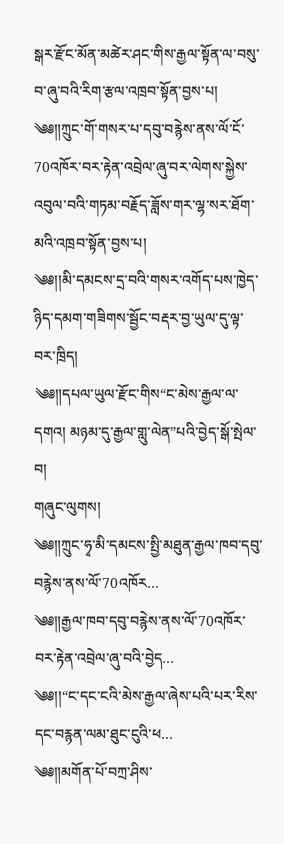སྒར་རྫོང་མོན་མཚེར་ཤང་གིས་རྒྱལ་སྟོན་ལ་བསུ་བ་ཞུ་བའི་རིག་རྩལ་འཁྲབ་སྟོན་བྱས་པ།
༄༅༎ཀྲུང་གོ་གསར་པ་དབུ་བརྙེས་ནས་ལོ་ངོ་70འཁོར་བར་རྟེན་འབྲེལ་ཞུ་བར་ལེགས་སྐྱེས་འབུལ་བའི་གཏམ་བརྗོད་ཟློས་གར་ལྷ་སར་ཐོག་མའི་འཁྲབ་སྟོན་བྱས་པ།
༄༅།།མི་དམངས་དྲ་བའི་གསར་འགོད་པས་ཁྱེད་ཉིད་དམག་གཟིགས་སྦྱོང་བརྡར་བྱ་ཡུལ་དུ་ལྟ་བར་ཁྲིད།
༄༅༎དཔལ་ཡུལ་རྫོང་གིས“ང་མེས་རྒྱལ་ལ་དགའ། མཉམ་དུ་རྒྱལ་གླུ་ལེན”པའི་བྱེད་སྒོ་སྤེལ་བ།
གཞུང་ལུགས།
༄༅༎ཀྲུང་ཧྭ་མི་དམངས་སྤྱི་མཐུན་རྒྱལ་ཁབ་དབུ་བརྙེས་ནས་ལོ་70འཁོར…
༄༅༎རྒྱལ་ཁབ་དབུ་བརྙེས་ནས་ལོ་70འཁོར་བར་རྟེན་འབྲེལ་ཞུ་བའི་བྱེད…
༄༅།།“ང་དང་ངའི་མེས་རྒྱལ་ཞེས་པའི་པར་རིས་དང་བརྙན་ལམ་ཐུང་ངུའི་ཕ…
༄༅༎མགོན་པོ་བཀྲ་ཤིས་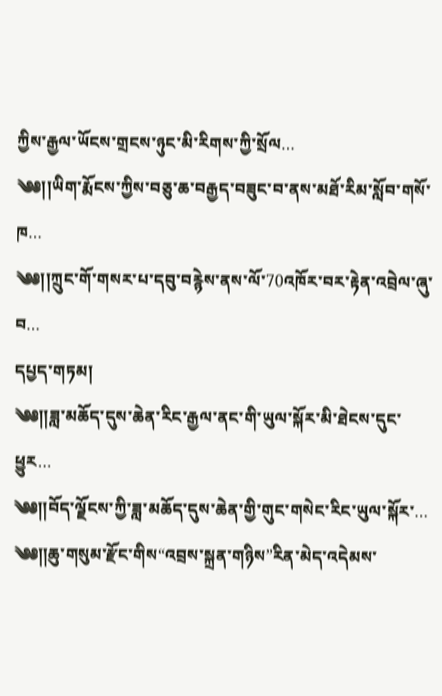ཀྱིས་རྒྱལ་ཡོངས་གྲངས་ཉུང་མི་རིགས་ཀྱི་སྲོལ…
༄༅།།ཡིག་རྨོངས་ཀྱིས་བཅུ་ཆ་བརྒྱད་བཟུང་བ་ནས་མཐོ་རིམ་སློབ་གསོ་ཁ…
༄༅།།ཀྲུང་གོ་གསར་པ་དབུ་བརྙེས་ནས་ལོ་70འཁོར་བར་རྟེན་འབྲེལ་ཞུ་བ…
དཔྱད་གཏམ།
༄༅༎ཟླ་མཆོད་དུས་ཆེན་རིང་རྒྱལ་ནང་གི་ཡུལ་སྐོར་མི་ཐེངས་དུང་ཕྱུར…
༄༅༎བོད་ལྗོངས་ཀྱི་ཟླ་མཆོད་དུས་ཆེན་གྱི་གུང་གསེང་རིང་ཡུལ་སྐོར་…
༄༅༎ཆུ་གསུམ་རྫོང་གིས“འབྲས་སྐྲན་གཉིས”རིན་མེད་འདེམས་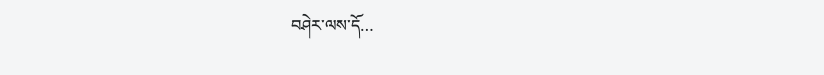བཤེར་ལས་དོ…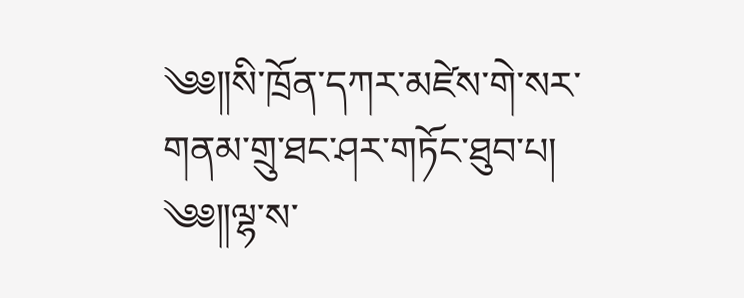༄༅༎སི་ཁྲོན་དཀར་མཛེས་གེ་སར་གནམ་གྲུ་ཐང་ཤར་གཏོང་ཐུབ་པ།
༄༅༎ལྷ་ས་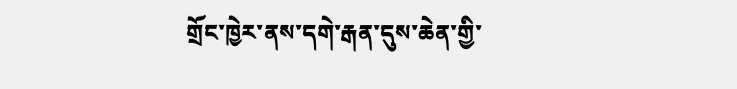གྲོང་ཁྱེར་ནས་དགེ་རྒན་དུས་ཆེན་གྱི་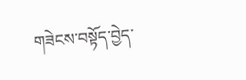གཟེངས་བསྟོད་བྱེད་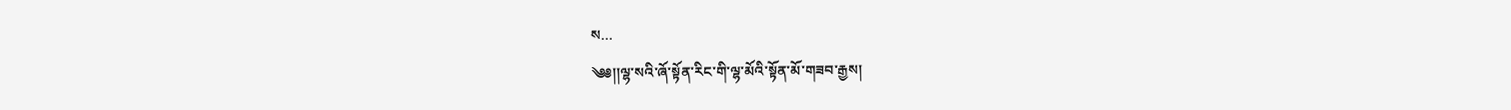ས…
༄༅།།ལྷ་སའི་ཞོ་སྟོན་རིང་གི་ལྷ་མོའི་སྟོན་མོ་གཟབ་རྒྱས།